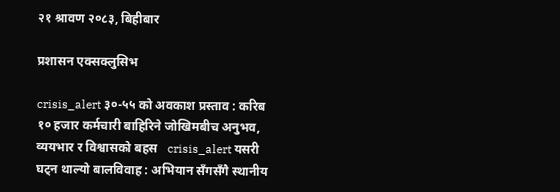२१ श्रावण २०८३, बिहीबार

प्रशासन एक्सक्लुसिभ

crisis_alert ३०-५५ को अवकाश प्रस्ताव : करिब १० हजार कर्मचारी बाहिरिने जोखिमबीच अनुभव, व्ययभार र विश्वासको बहस   crisis_alert यसरी घट्न थाल्यो बालविवाह : अभियान सँगसँगै स्थानीय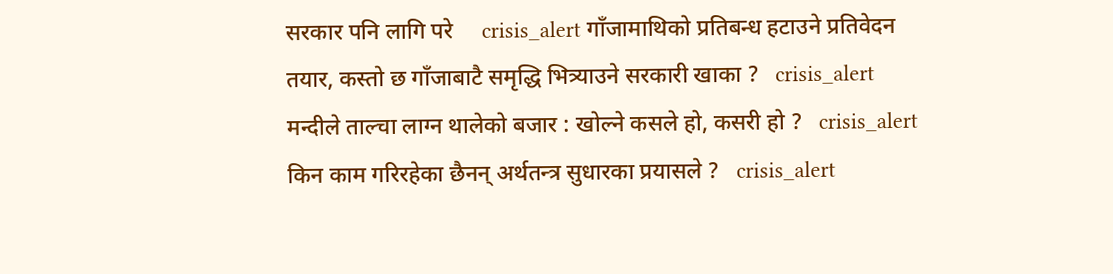सरकार पनि लागि परे     crisis_alert गाँजामाथिको प्रतिबन्ध हटाउने प्रतिवेदन तयार, कस्तो छ गाँजाबाटै समृद्धि भित्र्याउने सरकारी खाका ?   crisis_alert मन्दीले ताल्चा लाग्न थालेको बजार : खोल्ने कसले हो, कसरी हो ?   crisis_alert किन काम गरिरहेका छैनन् अर्थतन्त्र सुधारका प्रयासले ?   crisis_alert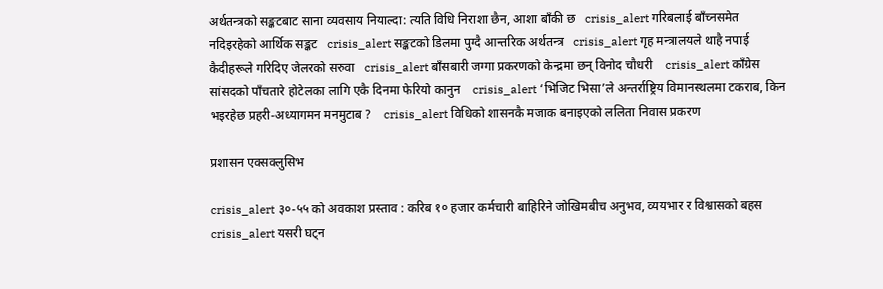अर्थतन्त्रको सङ्कटबाट साना व्यवसाय नियाल्दा: त्यति विधि निराशा छैन, आशा बाँकी छ   crisis_alert गरिबलाई बाँच्नसमेत नदिइरहेको आर्थिक सङ्कट   crisis_alert सङ्कटको डिलमा पुग्दै आन्तरिक अर्थतन्त्र   crisis_alert गृह मन्त्रालयले थाहै नपाई कैदीहरूले गरिदिए जेलरको सरुवा   crisis_alert बाँसबारी जग्गा प्रकरणको केन्द्रमा छन् विनोद चौधरी    crisis_alert काँग्रेस सांसदको पाँचतारे होटेलका लागि एकै दिनमा फेरियो कानुन    crisis_alert ‘भिजिट भिसा’ले अन्तर्राष्ट्रिय विमानस्थलमा टकराब, किन भइरहेछ प्रहरी-अध्यागमन मनमुटाब ?    crisis_alert विधिको शासनकै मजाक बनाइएको ललिता निवास प्रकरण

प्रशासन एक्सक्लुसिभ

crisis_alert ३०-५५ को अवकाश प्रस्ताव : करिब १० हजार कर्मचारी बाहिरिने जोखिमबीच अनुभव, व्ययभार र विश्वासको बहस   crisis_alert यसरी घट्न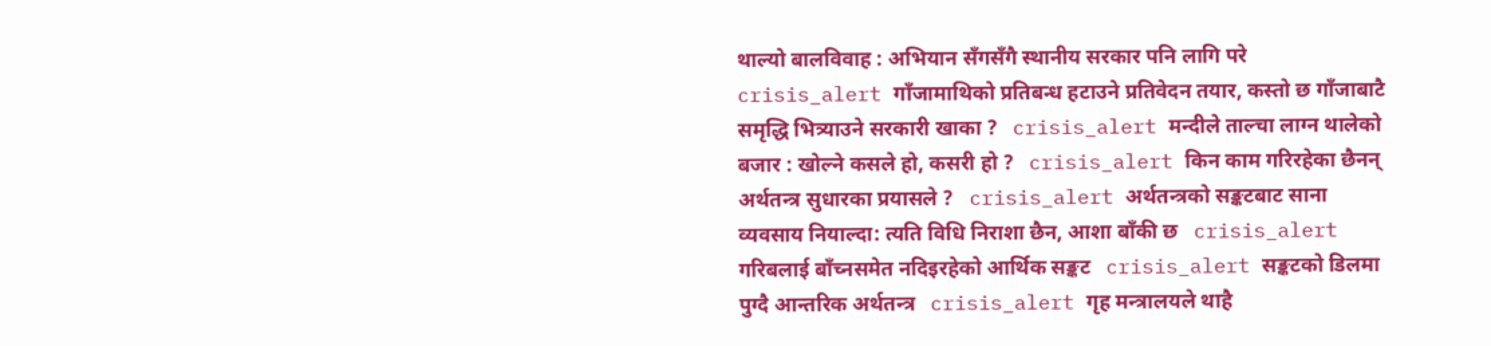थाल्यो बालविवाह : अभियान सँगसँगै स्थानीय सरकार पनि लागि परे     crisis_alert गाँजामाथिको प्रतिबन्ध हटाउने प्रतिवेदन तयार, कस्तो छ गाँजाबाटै समृद्धि भित्र्याउने सरकारी खाका ?   crisis_alert मन्दीले ताल्चा लाग्न थालेको बजार : खोल्ने कसले हो, कसरी हो ?   crisis_alert किन काम गरिरहेका छैनन् अर्थतन्त्र सुधारका प्रयासले ?   crisis_alert अर्थतन्त्रको सङ्कटबाट साना व्यवसाय नियाल्दा: त्यति विधि निराशा छैन, आशा बाँकी छ   crisis_alert गरिबलाई बाँच्नसमेत नदिइरहेको आर्थिक सङ्कट   crisis_alert सङ्कटको डिलमा पुग्दै आन्तरिक अर्थतन्त्र   crisis_alert गृह मन्त्रालयले थाहै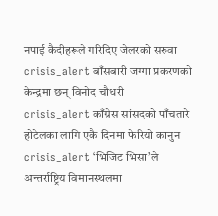नपाई कैदीहरूले गरिदिए जेलरको सरुवा   crisis_alert बाँसबारी जग्गा प्रकरणको केन्द्रमा छन् विनोद चौधरी    crisis_alert काँग्रेस सांसदको पाँचतारे होटेलका लागि एकै दिनमा फेरियो कानुन    crisis_alert ‘भिजिट भिसा’ले अन्तर्राष्ट्रिय विमानस्थलमा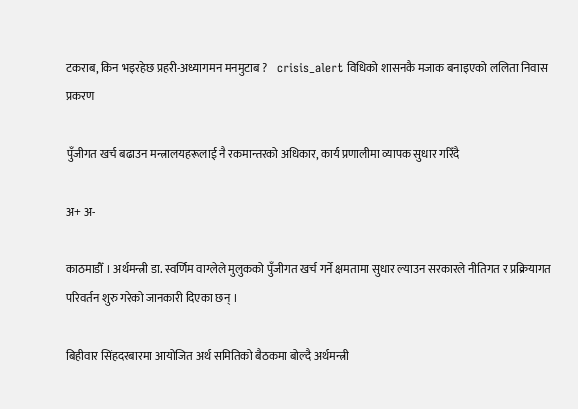टकराब, किन भइरहेछ प्रहरी-अध्यागमन मनमुटाब ?    crisis_alert विधिको शासनकै मजाक बनाइएको ललिता निवास प्रकरण

पुँजीगत खर्च बढाउन मन्त्रालयहरूलाई नै रकमान्तरको अधिकार, कार्य प्रणालीमा व्यापक सुधार गरिँदै

अ+ अ-

काठमाडौँ । अर्थमन्त्री डा. स्वर्णिम वाग्लेले मुलुकको पुँजीगत खर्च गर्ने क्षमतामा सुधार ल्याउन सरकारले नीतिगत र प्रक्रियागत परिवर्तन शुरु गरेको जानकारी दिएका छन् ।

बिहीवार सिंहदरबारमा आयोजित अर्थ समितिको बैठकमा बोल्दै अर्थमन्त्री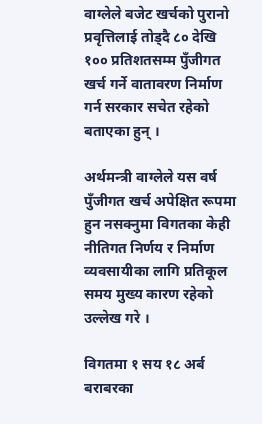वाग्लेले बजेट खर्चको पुरानो प्रवृत्तिलाई तोड्दै ८० देखि १०० प्रतिशतसम्म पुँजीगत खर्च गर्ने वातावरण निर्माण गर्न सरकार सचेत रहेको बताएका हुन् ।

अर्थमन्त्री वाग्लेले यस वर्ष पुँजीगत खर्च अपेक्षित रूपमा हुन नसक्नुमा विगतका केही नीतिगत निर्णय र निर्माण व्यवसायीका लागि प्रतिकूल समय मुख्य कारण रहेको उल्लेख गरे ।

विगतमा १ सय १८ अर्ब बराबरका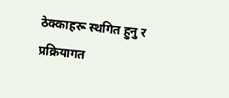ठेक्काहरू स्थगित हुनु र प्रक्रियागत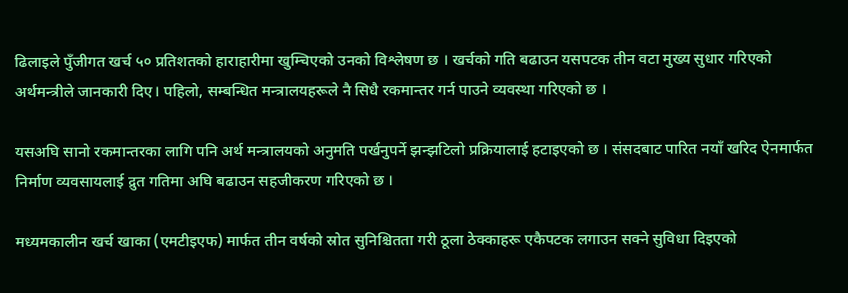ढिलाइले पुँजीगत खर्च ५० प्रतिशतको हाराहारीमा खुम्चिएको उनको विश्लेषण छ । खर्चको गति बढाउन यसपटक तीन वटा मुख्य सुधार गरिएको अर्थमन्त्रीले जानकारी दिए। पहिलो, सम्बन्धित मन्त्रालयहरूले नै सिधै रकमान्तर गर्न पाउने व्यवस्था गरिएको छ ।

यसअघि सानो रकमान्तरका लागि पनि अर्थ मन्त्रालयको अनुमति पर्खनुपर्ने झन्झटिलो प्रक्रियालाई हटाइएको छ । संसदबाट पारित नयाँ खरिद ऐनमार्फत निर्माण व्यवसायलाई द्रुत गतिमा अघि बढाउन सहजीकरण गरिएको छ ।

मध्यमकालीन खर्च खाका (एमटीइएफ) मार्फत तीन वर्षको स्रोत सुनिश्चितता गरी ठूला ठेक्काहरू एकैपटक लगाउन सक्ने सुविधा दिइएको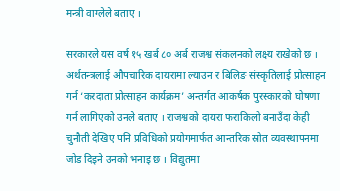मन्त्री वाग्लेले बताए ।

सरकारले यस वर्ष १५ खर्ब ८० अर्ब राजश्व संकलनको लक्ष्य राखेको छ । अर्थतन्त्रलाई औपचारिक दायरामा ल्याउन र बिलिङ संस्कृतिलाई प्रोत्साहन गर्न ‘करदाता प्रोत्साहन कार्यक्रम’ अन्तर्गत आकर्षक पुरस्कारको घोषणा गर्न लागिएको उनले बताए । राजश्वको दायरा फराकिलो बनाउँदा केही चुनौती देखिए पनि प्रविधिको प्रयोगमार्फत आन्तरिक स्रोत व्यवस्थापनमा जोड दिइने उनको भनाइ छ । विद्युतमा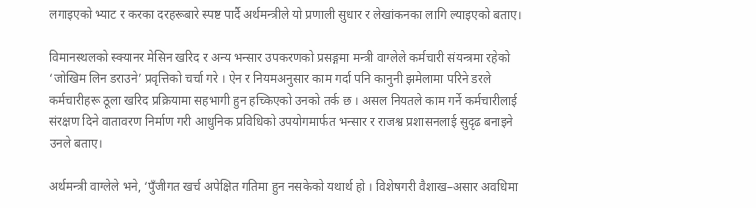लगाइएको भ्याट र करका दरहरूबारे स्पष्ट पार्दै अर्थमन्त्रीले यो प्रणाली सुधार र लेखांकनका लागि ल्याइएको बताए।

विमानस्थलको स्क्यानर मेसिन खरिद र अन्य भन्सार उपकरणको प्रसङ्गमा मन्त्री वाग्लेले कर्मचारी संयन्त्रमा रहेको ‘जोखिम लिन डराउने’ प्रवृत्तिको चर्चा गरे । ऐन र नियमअनुसार काम गर्दा पनि कानुनी झमेलामा परिने डरले कर्मचारीहरू ठूला खरिद प्रक्रियामा सहभागी हुन हच्किएको उनको तर्क छ । असल नियतले काम गर्ने कर्मचारीलाई संरक्षण दिने वातावरण निर्माण गरी आधुनिक प्रविधिको उपयोगमार्फत भन्सार र राजश्व प्रशासनलाई सुदृढ बनाइने उनले बताए।

अर्थमन्त्री वाग्लेले भने, ‘पुँजीगत खर्च अपेक्षित गतिमा हुन नसकेको यथार्थ हो । विशेषगरी वैशाख–असार अवधिमा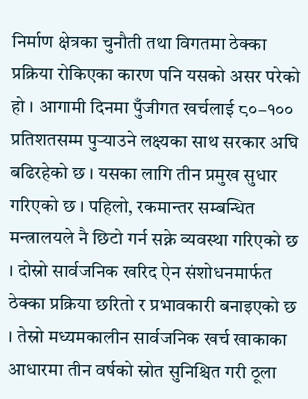निर्माण क्षेत्रका चुनौती तथा विगतमा ठेक्का प्रक्रिया रोकिएका कारण पनि यसको असर परेको हो । आगामी दिनमा पुँजीगत खर्चलाई ८०–१०० प्रतिशतसम्म पुर्‍याउने लक्ष्यका साथ सरकार अघि बढिरहेको छ । यसका लागि तीन प्रमुख सुधार गरिएको छ । पहिलो, रकमान्तर सम्बन्धित मन्त्रालयले नै छिटो गर्न सक्ने व्यवस्था गरिएको छ । दोस्रो सार्वजनिक खरिद ऐन संशोधनमार्फत ठेक्का प्रक्रिया छरितो र प्रभावकारी बनाइएको छ । तेस्रो मध्यमकालीन सार्वजनिक खर्च खाकाका आधारमा तीन वर्षको स्रोत सुनिश्चित गरी ठूला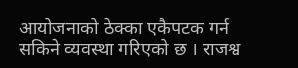आयोजनाको ठेक्का एकैपटक गर्न सकिने व्यवस्था गरिएको छ । राजश्व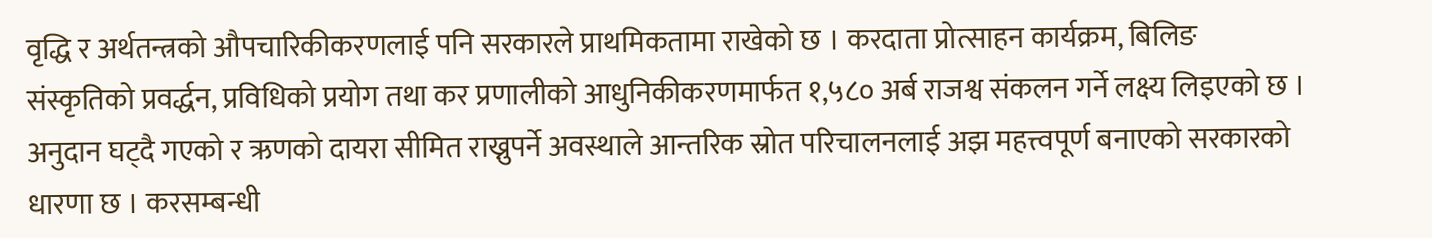वृद्धि र अर्थतन्त्रको औपचारिकीकरणलाई पनि सरकारले प्राथमिकतामा राखेको छ । करदाता प्रोत्साहन कार्यक्रम, बिलिङ संस्कृतिको प्रवर्द्धन, प्रविधिको प्रयोग तथा कर प्रणालीको आधुनिकीकरणमार्फत १,५८० अर्ब राजश्व संकलन गर्ने लक्ष्य लिइएको छ । अनुदान घट्दै गएको र ऋणको दायरा सीमित राख्नुपर्ने अवस्थाले आन्तरिक स्रोत परिचालनलाई अझ महत्त्वपूर्ण बनाएको सरकारको धारणा छ । करसम्बन्धी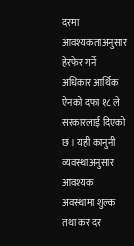दरमा आवश्यकताअनुसार हेरफेर गर्ने अधिकार आर्थिक ऐनको दफा १८ ले सरकारलाई दिएको छ । यही कानुनी व्यवस्थाअनुसार आवश्यक अवस्थामा शुल्क तथा कर दर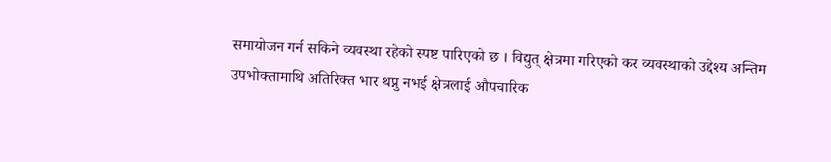समायोजन गर्न सकिने व्यवस्था रहेको स्पष्ट पारिएको छ । विद्युत् क्षेत्रमा गरिएको कर व्यवस्थाको उद्देश्य अन्तिम उपभोक्तामाथि अतिरिक्त भार थप्नु नभई क्षेत्रलाई औपचारिक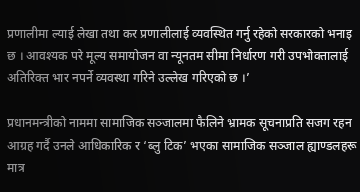प्रणालीमा ल्याई लेखा तथा कर प्रणालीलाई व्यवस्थित गर्नु रहेको सरकारको भनाइ छ । आवश्यक परे मूल्य समायोजन वा न्यूनतम सीमा निर्धारण गरी उपभोक्तालाई अतिरिक्त भार नपर्ने व्यवस्था गरिने उल्लेख गरिएको छ ।’

प्रधानमन्त्रीको नाममा सामाजिक सञ्जालमा फैलिने भ्रामक सूचनाप्रति सजग रहन आग्रह गर्दै उनले आधिकारिक र ‘ब्लु टिक’ भएका सामाजिक सञ्जाल ह्याण्डलहरू मात्र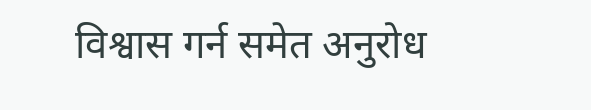विश्वास गर्न समेत अनुरोध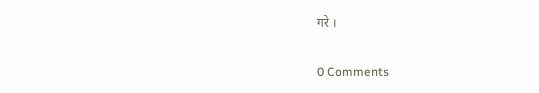गरे ।

0 Comments